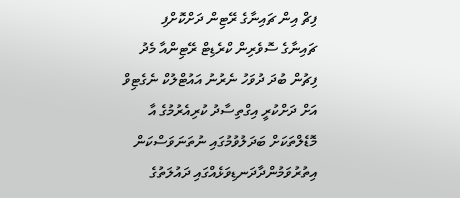ފިޗް އިން ޗައިނާގެ ރޭޓިން ދަށްކޮށްފި
ޗައިނާގެ ސޮވެރިން ކްރެޑިޓް ރޭޓިންއާ މެދު ފިޗުން ބުދަ ދުވަހު ނެރުނު އައުޓްލުކް ނެގެޓިވް އަށް ދަށްކުރީ އިގްތިސާދު ކުރިއެރުމުގެ އާ މޮޑެލްތަކަށް ބަދަލުވުމުގައި ނުތަނަވަސްކަން އިތުރުވަމުންދާދަނޑިވަޅެއްގައި ދައުލަތުގެ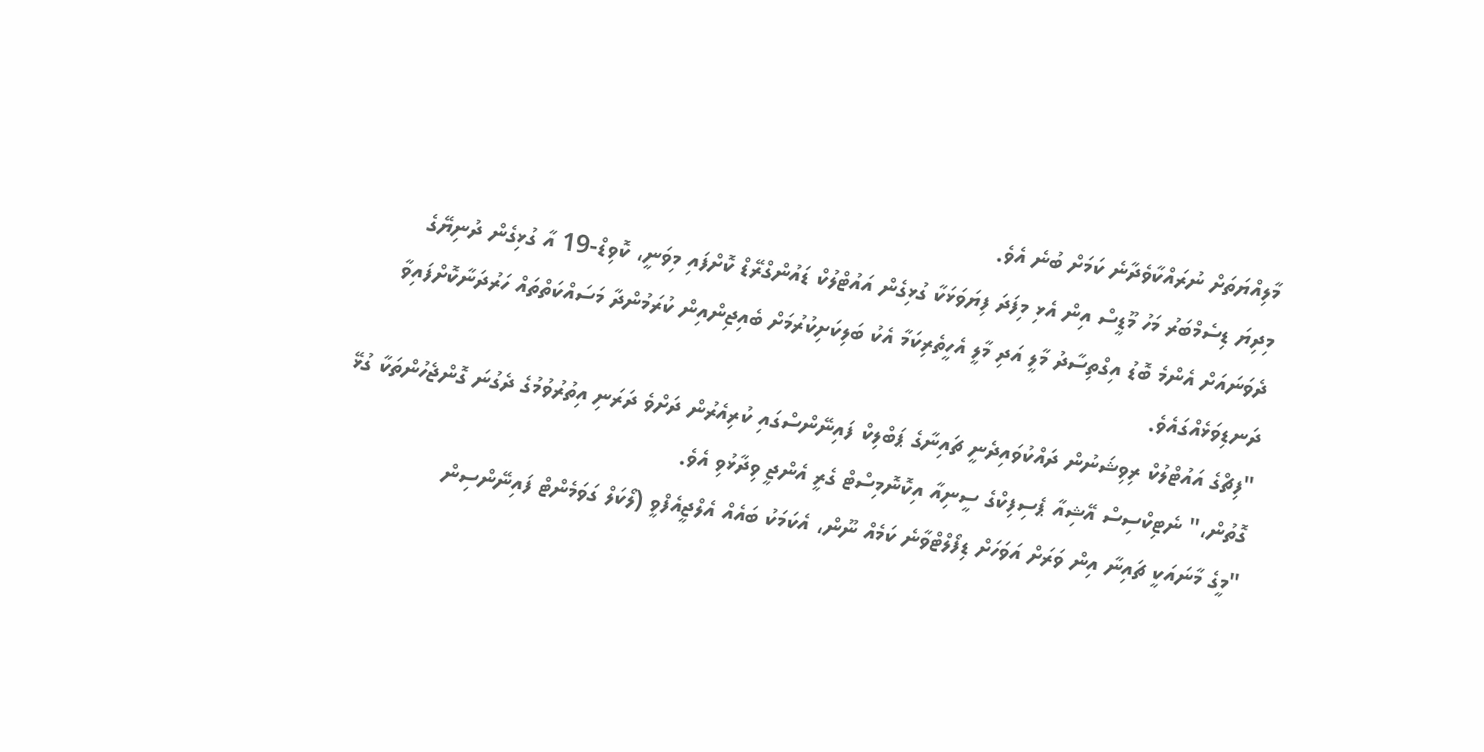މާލިއްޔަތަށް ނުރައްކާވެދާނެ ކަމަށް ބުނެ އެވެ.
މިދިޔަ ޑިސެމްބަރު މަހު މޫޑީސް އިން އެޅި މިފަދަ ފިޔަވަޅަކާ ގުޅިގެން އައުޓްލުކް ޑައުންގްރޭޑް ކޮށްފައި މިވަނީ، ކޮވިޑް-19 އާ ގުޅިގެން ދުނިޔޭގެ ދެވަނައަށް އެންމެ ބޮޑު އިގްތިސާދު މާލީ އަދި މާލީ އެހީތެރިކަމާ އެކު ބަލިކަށިކުރުމަށް ބެއިޖިންއިން ކުރަމުންދާ މަސައްކަތްތައް ހަރުދަނާކޮށްފައިވާ ދަނޑިވަޅެއްގައެވެ.
"ފިޗްގެ އައުޓްލުކް ރިވިޝަނުން ދައްކުވައިދެނީ ޗައިނާގެ ޕަބްލިކް ފައިނޭންސްގައި ކުރިއެރުން ދަށްވެ ދަރަނި އިތުރުވުމުގެ ދެގުނަ ގޮންޖެހުންތަކާ ގުޅޭ ގޮތުން،" ނެޓިކްސިސް އޭޝިއާ ޕެސިފިކްގެ ސީނިއާ އިކޮނޮމިސްޓް ގެރީ އެންޖީ ވިދާޅުވި އެވެ.
"މީގެ މާނައަކީ ޗައިނާ އިން ވަރަށް އަވަހަށް ޑިފޯލްޓްވާނެ ކަމެއް ނޫން، އެކަމަކު ބައެއް އެލްޖީއެފްވީ (ލޯކަލް ގަވަމެންޓް ފައިނޭންސިން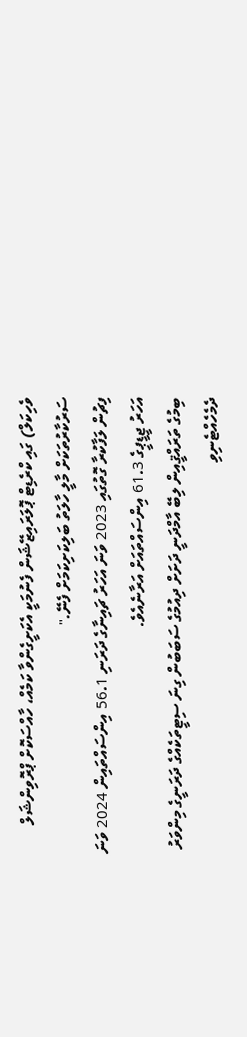ވެހިކަލް) ގައި ކްރެޑިޓް ޕޮލަރައިޒޭޝަން ފެނުމަކީ އެކަށީގެންވާ ކަމެއް، ހާއްސަކޮށް ޕްރޮވިންޝަލް ސަރުކާރުތަކަށް މާލީ ހާލަތު ބަލިކަށިކަމަށް ފެނޭ."
ފިޗުން ލަފާކުރާ ގޮތުގައި 2023 ވަނަ އަހަރު ޗައިނާގެ ދަރަނި 56.1 އިންސައްތައިން 2024 ވަނަ އަހަރު ޖީޑީޕީގެ 61.3 އިންސައްތައަށް އަރާނެއެވެ.
ބިމުގެ ތަރައްޤީއިން ލިބޭ އާމްދަނީ ދަށަށް ދިއުމުގެ ސަބަބުން ގިނަ ސިޓީތަކެއްގެ ދަރަނީގެ މިންވަރު ދެމެހެއްޓެނިވި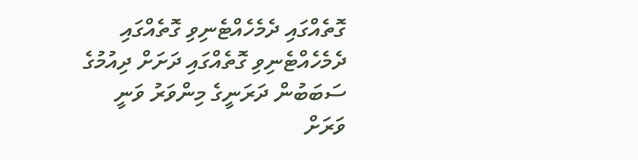ގޮތެއްގައި ދެމެހެއްޓެނިވި ގޮތެއްގައި ދެމެހެއްޓެނިވި ގޮތެއްގައި ދަށަށް ދިއުމުގެ ސަބަބުން ދަރަނީގެ މިންވަރު ވަނީ ވަރަށް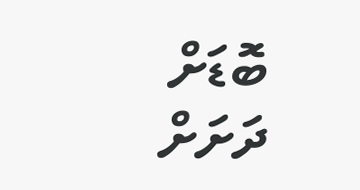ބޮޑަށް ދަށަށް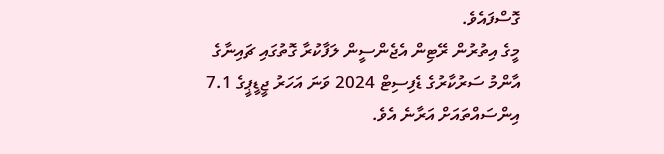ގޮސްފައެވެ.
މީގެ އިތުރުން ރޭޓިން އެޖެންސީން ލަފާކުރާ ގޮތުގައި ޗައިނާގެ އާންމު ސަރުކާރުގެ ޑެފިސިޓް 2024 ވަނަ އަހަރު ޖީޑީޕީގެ 7.1 އިންސައްތައަށް އަރާނެ އެވެ.